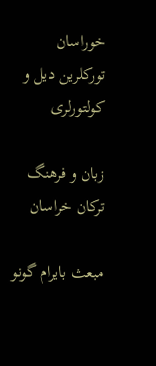خوراسان تورکلرین دیل و کولتورلری

زبان و فرهنگ ترکان خراسان

مبعث بایرام گونو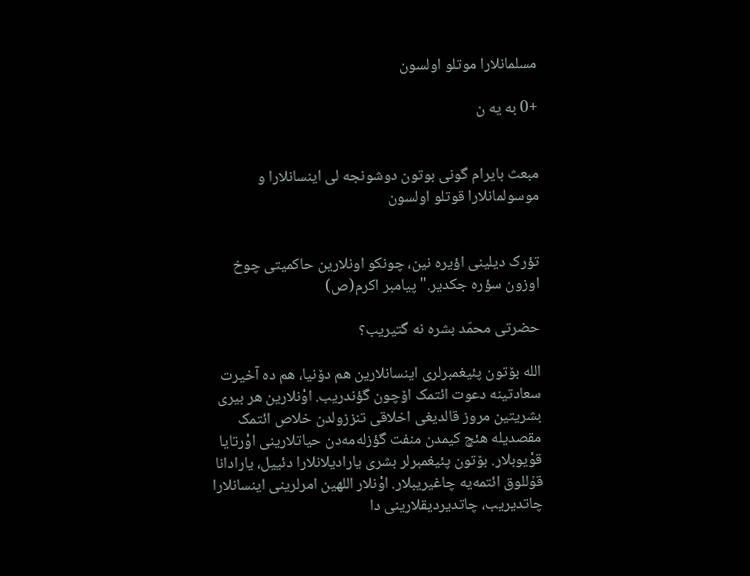مسلمانلارا موتلو اولسون

+0 به یه ن


مبعث بایرام گونی بوتون دوشونجه لی اینسانلارا و موسولمانلارا قوتلو اولسون


تؤرک دیلینی اؤیره نین، چونکو اونلارین حاکمیتی چوخ اوزون سؤره جکدیر." پیامبر اکرم(ص)

حضرتی محمّد بشره نه گتیریب؟

الله بۆتون پئیغمبرلری اینسانلارین هم دۆنیا، هم ده آخیرت سعادتینه دعوت ائتمک اۆچون گؤندریب. اوْنلارین هر بیری بشریتین مروز قالدیغی اخلاقی تنززولدن خلاص ائتمک مقصدیله هئچ کیمدن منفت گؤزله‌مه‌دن حیاتلارینی اوْرتایا قوْیوبلار. بۆتون پئیغمبرلر بشری یارادیلانلارا دئییل، یارادانا قۇللوق ائتمه‌یه چاغیریبلار. اوْنلار اللهین امرلرینی اینسانلارا چاتدیریب، چاتدیردیقلارینی دا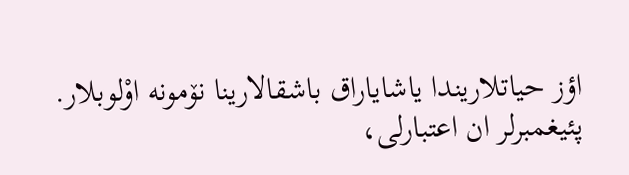اؤز حیاتلاریندا یاشایاراق باشقالارینا نۆمونه اوْلوبلار. پئیغمبرلر ان اعتبارلی،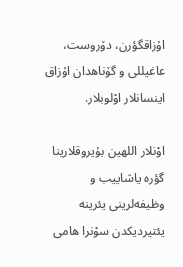اۇزاقگؤرن، دۆروست، عاغیللی و گۆناهدان اۇزاق اینسانلار اوْلوبلار.

اوْنلار اللهین بۇیروقلارینا گؤره یاشاییب و وظیفه‌لرینی یئرینه یئتیردیکدن سوْنرا هامی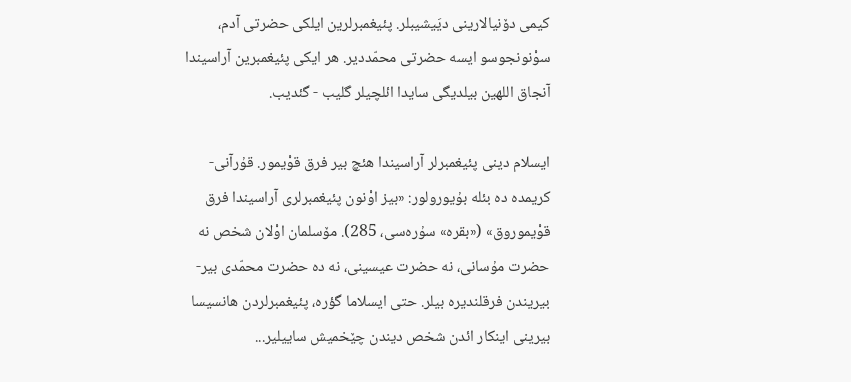کیمی دۆنیالارینی دیَیشیبلر. پئیغمبرلرین ایلکی حضرتی آدم، سوْنونجوسو ایسه حضرتی محمّددیر. هر ایکی پئیغمبرین آراسیندا آنجاق اللهین بیلدیگی سایدا ائلچیلر گلیب - گئدیب.

ایسلام دینی پئیغمبرلر آراسیندا هئچ بیر فرق قوْیمور. قۇرآنی-کریمده ده بئله بۇیورولور: «بیز اوْنون پئیغمبرلری آراسیندا فرق قوْیموروق» («بقره» سۇره‌سی، 285). مۆسلمان اوْلان شخص نه حضرت مۇسانی، نه حضرت عیسینی، نه ده حضرت محمّدی بیر-بیریندن فرقلندیره بیلر. حتی ایسلاما گؤره، پئیغمبرلردن هانسیسا بیرینی اینکار ائدن شخص دیندن چێخمیش ساییلیر...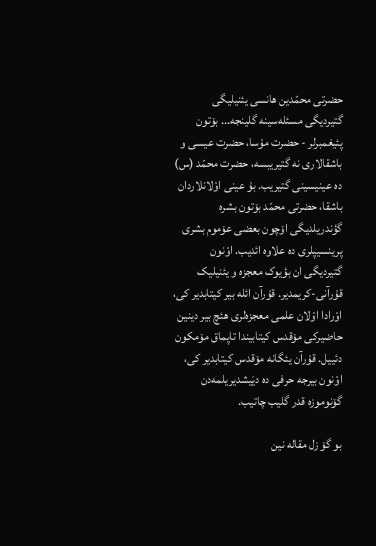حضرتی محمّدین هانسی یئنیلیگی گتیردیگی مسئله‌سینه گلینجه... بۆتون پئیغمبرلر - حضرت مۇسا، حضرت عیسی و باشقالاری نه گتیریبسه، حضرت محمّد (س) ده عینیسینی گتیریب. بۇ عینی اوْلانلاردان باشقا، حضرتی محمّد بۆتون بشره گؤندریلدیگی اۆچون بعضی عۆموم‌ بشری پرینسیپلری ده علاوه‌ ائدیب. اوْنون گتیردیگی ان بؤیوک معجزه‌ و یئنیلیک قۇرآنی-کریمدیر. قۇرآن ائله بیر کیتابدیر کی، اوْرادا اوْلان علمی معجزه‌لری هئچ بیر دینین حاضیرکی مۆقدس کیتابیندا تاپماق مۆمکون دئییل. قۇرآن یئگانه مۆقدس کیتابدیر کی، اوْنون بیرجه حرفی ده دیَیشدیریلمه‌دن گۆنوموزه قدر گلیب چاتیب.

بو گۆ زل مقاله نین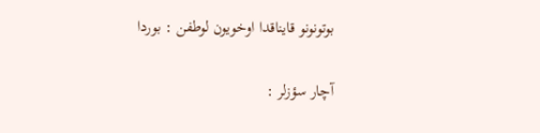بوتونونو قایناقدا اوخویون لوطفن : بوردا


آچار سؤزلر :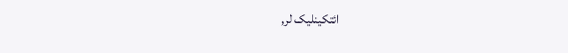ائتکینلیک لر,